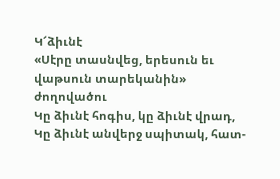Կ՜ձիւնէ
«Սէրը տասնվեց, երեսուն եւ վաթսուն տարեկանին» ժողովածու
Կը ձիւնէ հոգիս, կը ձիւնէ վրադ,
Կը ձիւնէ անվերջ սպիտակ, հատ-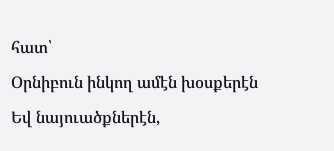հատ՝
Օրնիբուն ինկող ամէն խօսքերէն
Եվ նայուածքներէն,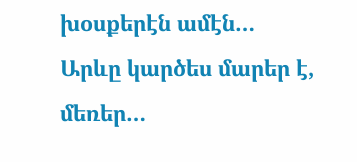խօսքերէն ամէն…
Արևը կարծես մարեր է, մեռեր…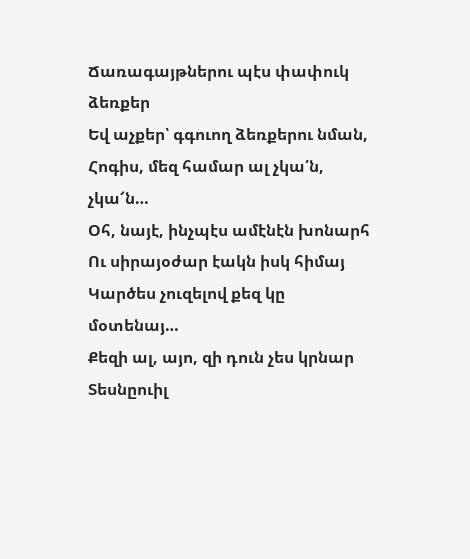Ճառագայթներու պէս փափուկ ձեռքեր
Եվ աչքեր՝ գգուող ձեռքերու նման,
Հոգիս, մեզ համար ալ չկա՛ն, չկա՜ն…
Օհ, նայէ, ինչպէս ամէնէն խոնարհ
Ու սիրայօժար էակն իսկ հիմայ
Կարծես չուզելով քեզ կը մօտենայ…
Քեզի ալ, այո, զի դուն չես կրնար
Տեսնըուիլ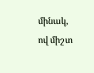մինակ, ով միշտ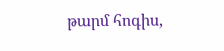թարմ հոգիս,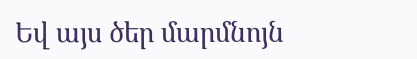Եվ այս ծեր մարմնոյն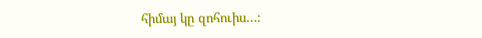հիմայ կը զոհուիս…։